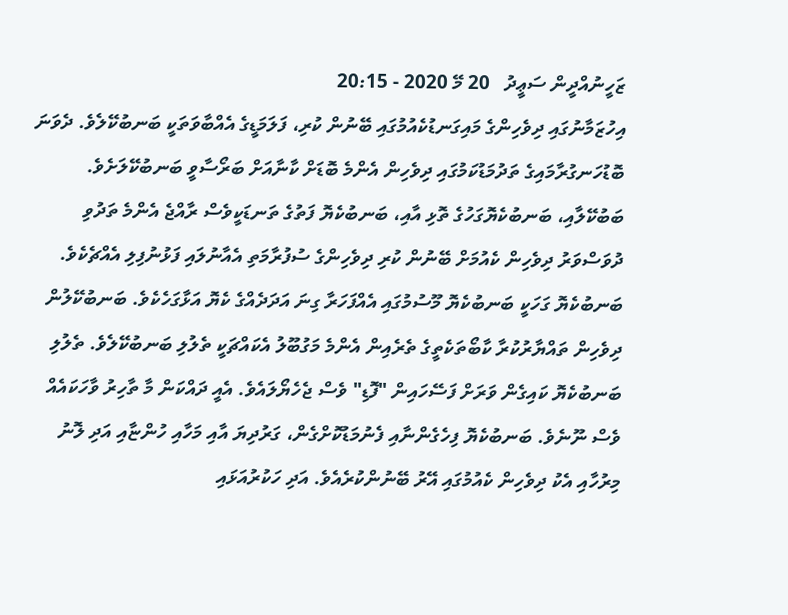ޒަހީނުއްދީން ސަޢީދު   20 މޭ 2020 - 20:15
އިހުޒަމާނުގައި ދިވެހިންގެ މައިގަނޑުކެއުމުގައި ބޭނުން ކުރި، ފަލަމަޑީގެ އެއްބާވަތަކީ ބަނބުކޭލެވެ. ދެވަނަ ބޮޑުހަނގުރާމައިގެ ތަދުމަޑުކަމުގައި ދިވެހިން އެންމެ ބޮޑަށް ކާނާއަށް ބަރޯސާވީ ބަނބުކޭލަށެވެ. ބަބުކޭލާއި، ބަނބުކެޔޮގަހުގެ ތޮޅި އާއި، ބަނބުކެޔޮ ފަތުގެ ތަނޑަކީވެސް ރާއްޖެ އެންމެ ތަދުވި ދުވަސްވަރު ދިވެހިން ކެއުމަށް ބޭނުން ކުރި ދިވެހިންގެ ސުފުރާމަތި އެއާނުލައި ފަޅުނުފިލި އެއްޗެކެވެ.
ބަނބުކެޔޮ ގަހަކީ ބަނބުކެޔޮ މޫސުމުގައި އެއްފަހަރާ ގިނަ އަދަދެއްގެ ކެޔޮ އަޅާގަހެކެވެ. ބަނބުކޭލުން ދިވެހިން ތައްޔާރުކުރާ ކާބޯތަކެތީގެ ތެރެއިން އެންމެ މަގުބޫލު އެކައްޗަކީ ތެލުލި ބަނބުކޭލެވެ. ތެލުލި ބަނބުކެޔޮ ކައިގެން ވަރަށް ފަސޭހައިން "ފޮޑި" ވެސް ޖެހެޔޯލައެވެ. އެއީ ދައްކަން މާ ތާހިރު ވާހަކައެއް ވެސް ނޫނެވެ. ބަނބުކެޔޮ ފިހެގެންނާއި ފެނުމަޑުކޮށްގެން، ގަރުދިޔަ އާއި މަހާއި ހުންޏާއި އަދި ލޮނު މިރުހާއި އެކު ދިވެހިން ކެއުމުގައި އޭރު ބޭނުންކުރެއެވެ. އަދި ހަކުރުއަޅައި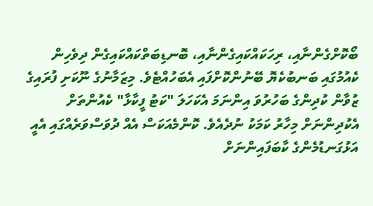ބޯކޮށްގެންނާއި، ރިހަކައްކައިގެންނާއި، ބޮނޑިބަތްކައްކައިގެން ދިވެހިން ކެއުމުގައި ބަނބުކެޔޮ ބޭނުންކޮށްފައި އެބަހުއްޓެވެ. މިޒަމާނުގެ ނޫކަށި ފުރައިގެ ޒުވާން ކުދިންގެ ބަހުރުވަ އިންނަމަ އެކަހަލަ "ކަޓު ފީކާޅާ" ކެއުންތަށް އެކުދިންނަށް މިހާރު ކަމަކު ނުދެއެވެ. ކޮންމެއަކަސް އެއް ދުވަސްވަރެއްގައި އެއީ އަޅުގަނޑުމެންގެ ކާބަފައިންނަށް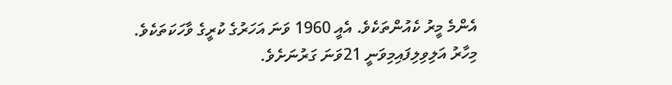އެންމެ މީރު ކެއުންތަކެވެ. އެއީ 1960 ވަނަ އަހަރުގެ ކުރީގެ ވާހަކަތަކެވެ.
މިހާރު އަލިވިލިފައިމިވަނީ 21ވަނަ ގަރުނަށެވެ.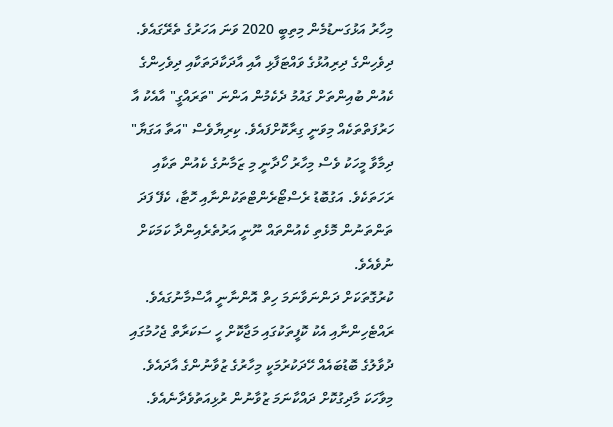މިހާރު އަޅުގަނޑުމެން މިތިބީ 2020 ވަނަ އަހަރުގެ ތެރޭގައެވެ. ދިވެހިންގެ ދިރިއުޅުގެ ވައްޓަފާޅި އާއި އާދަކާދަތަކާއި ދިވެހިންގެ ކެއުން ބުއިންތަށް ގައުމު ދެކެމުން އަންނަ "ތަރައްގީ" އާއެކު އާ ހަރުފަތްތަކެއް މިވަނީ ގިރާކޮށްފައެވެ. ކިރިޔާވެސް "އަތާ އަގަޔާ" ދިމާވާ މީހަކު ވެސް މިހާރު ހޯދާނީ މި ޒަމާނުގެ ކެއުން ތަކާއި ރަހަތަކެވެ. އަގުބޮޑު ރެސްޓޯރެންޓްތަކުންނާއި ހޮޓާ، ކެފޭ ފަދަ ތަންތަނުން މޮޅެތި ކެއުންތައް ނޫނީ އަރުތެރެއިންދާ ކަމަކަށް ނުވެއެވެ.
ކުރުގޮތަކަށް ދަންނަވާނަމަ ހިތް އޮންނާނީ އާސްމާނުގައެވެ. ރައްޓެހިންނާއި އެކު ކޮފީތަކުގައި މަޖާކޮށް ހީ ސަކަރާތް ޖެހުމުގައި ދުވާލުގެ ބޮޑުބައެއް ހޭދަކުރުމަކީ މިހާރުގެ ޒުވާނުންގެ އާދައެވެ. މިވާހަކަ މާދިގުކޮށް ދައްކާނަމަ ޒުވާނުން ރުޅިއަތުވެދާނެއެވެ.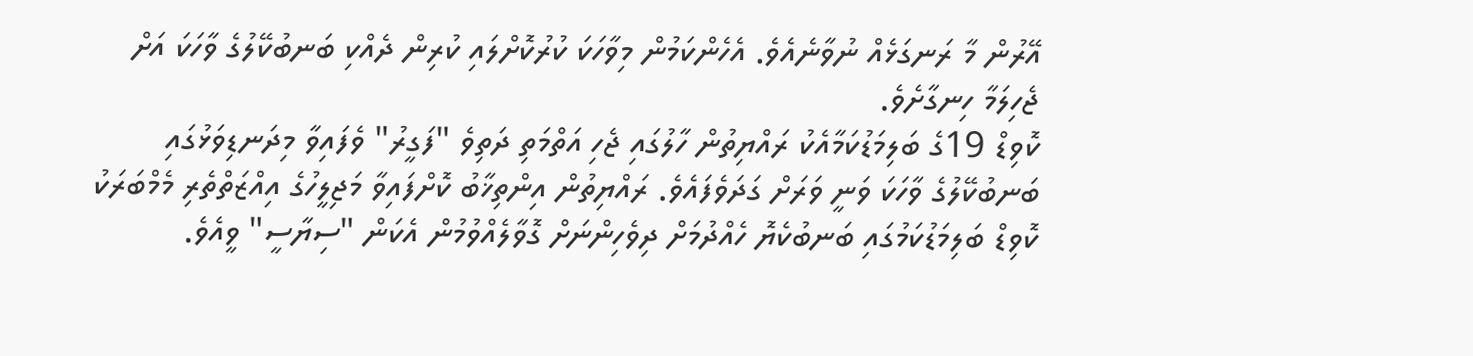އޭރުން މާ ރަނގަޅެއް ނުވާނެއެވެ. އެހެންކަމުން މިވާހަކަ ކުރުކޮށްލައި ކުރިން ދެއްކި ބަނބުކޭލުގެ ވާހަކަ އަށް ޖެހިލަމާ ހިނގާށެވެ.
ކޮވިޑް 19ގެ ބަލިމަޑުކަމާއެކު ރައްޔިތުން ހާލުގައި ޖެހި އަތްމަތި ދަތިވެ "ފަގީރު" ވެފައިވާ މިދަނޑިވަޅުގައި ބަނބުކޭލުގެ ވާހަކަ ވަނީ ވަރަށް ގަދަވެފައެވެ. ރައްޔިތުން އިންތިޚާބު ކޮށްފައިވާ މަޖިލީހުގެ އިއްޒަތްތެރި މެމްބަރަކު ކޮވިޑް ބަލިމަޑުކަމުގައި ބަނބުކެޔޮ ހެއްދުމަށް ދިވެހިންނަށް ގޮވާލެއްވުމުން އެކަން "ސިޔާސީ" ވީއެވެ.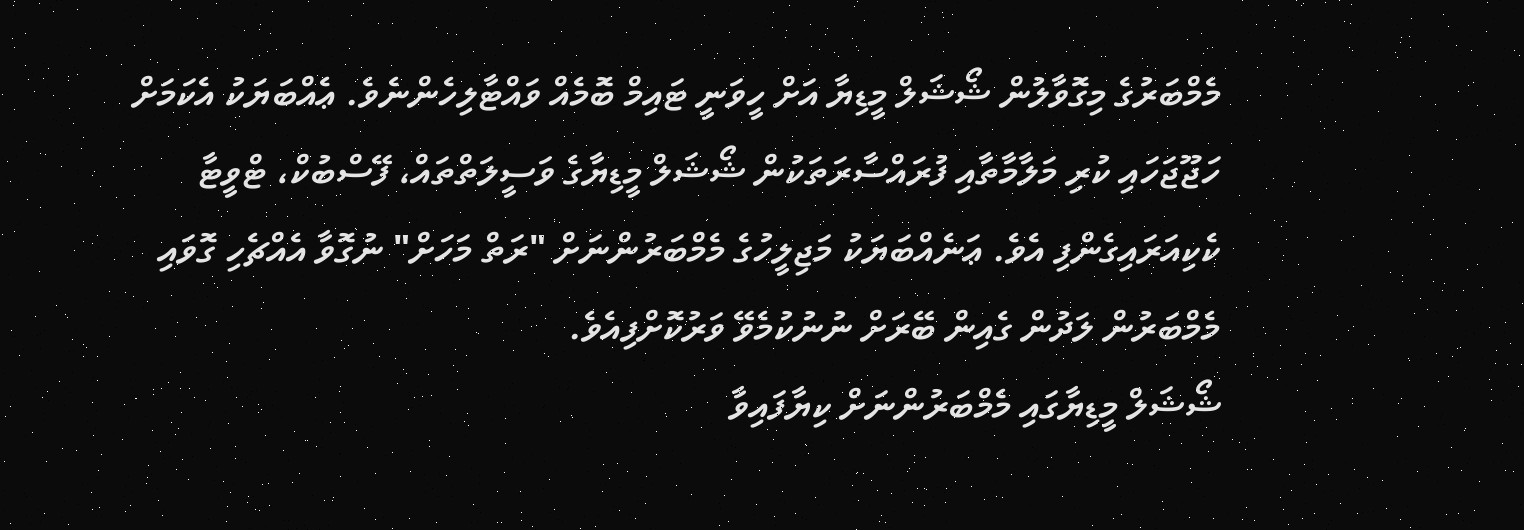މެމްބަރުގެ މިގޮވާލުން ޝޯޝަލް މީޑިޔާ އަށް ހީވަނީ ޓައިމް ބޮމެއް ވައްޓާލިހެންނެވެ. ޢެއްބަޔަކު އެކަމަށް ހަޖޫޖަހައި ކުރި މަލާމާތާއި ފުރައްސާރަތަކުން ޝޯޝަލް މީޑިޔާގެ ވަސީލަތްތައް، ފޭސްބުކް، ޓްވީޓާ ކެކިއަރައިގެންފި އެވެ. ޢަނެއްބަޔަކު މަޖިލީހުގެ މެމްބަރުންނަށް "ރަތް މަހަށް" ނުގޮވާ އެއްޗެހި ގޮވައި މެމްބަރުން ލަދުން ގެއިން ބޭރަށް ނުނުކުމެވޭ ވަރުކޮށްފިއެވެ.
ޝޯޝަލް މީޑިޔާގައި މެމްބަރުންނަށް ކިޔާފައިވާ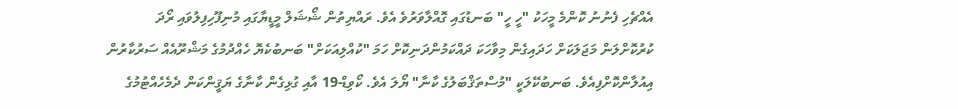އެއްޗެހި ފެނުނު ކޮންމެ މީހަކު "ހީ ހީ" ބަނޑުގައި ގޮއްލާވަރުވެ އެވެ. ރައްޔިތުން ޝޯޝަލް މީޑީޔާގައި މުނިފޫހިފިލުވައި ރޯދަ ކުރުކޮށްލަން މަޖަލަކަށް ހަދައިގެން މިވާހަކަ ދައްކަމުންދަނިކޮށް ހަމަ "ކުއްލިއަކަށް" ބަނބުކެޔޮ ހެއްދުމުގެ މަޝްރޫއެއް ސަރުކާރުން އިއުލާންކޮށްފިއެވެ. ބަނބުކޭލަކީ "މުސްތަޤްބަލުގެ ކާނާ" ޔޯލަ އެވެ. ކޯވިޑް-19 އާއި ގުޅިގެން ކާނާގެ ޔަޤީންކަން ދެމެހެއްޓުމުގެ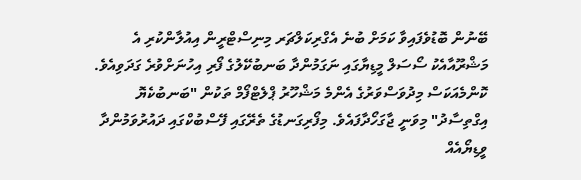ބޭނުން ބޮޑުވެފައިވާ ކަމަށް ބުނެ އެގްރިކަލްޗަރ މިނިސްޓްރީން އިއުލާންކުރި އެ މަޝްރޫއާއެކު ސޯސަލް މީޑިޔާގައި ނަގަމުންދާ ބަނބުކޭލުގެ ފޯރި އިހުނަށްވުރެ ގަދަވިއެވެ.
ކޮންމެއަކަސް މިދުވަސްވަރުގެ އެންމެ މަޝްހޫރު ޕްލެޓްފޯމް ތަކުން "ބަނބުކެޔޮ އިގްތިސާދު" މިވަނީ ޖާގަހޯދާފައެވެ. މިފޯރިގަނޑުގެ ތެރޭގައި ފޭސްބުކްގައި ދައުރުވަމުންދާ ވީޑިޔޯއެއް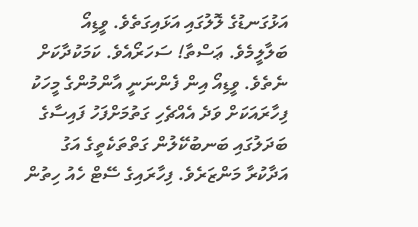އަޅުގަނޑުގެ ލޮލުގައި އަޅައިގަތެވެ. ވީޑިއޯ ބަލާލީމެވެ. ޢަސްތާ! ސަހަރޯއެވެ. ކަމަކުދާކަށް ނެތެވެ. ވީޑިއޯ އިން ފެންނަނީ އާންމުންގެ މީހަކު ފިހާރައަކަށް ވަދެ އެއްޗެހި ގަތުމަށްފަހު ފައިސާގެ ބަދަލުގައި ބަނބުކޭލުން ގަތްތަކެތީގެ އަގު އަދާކުރާ މަންޒަރެވެ. ފިހާރައިގެ ސޭޓް ހެއު ހިތުން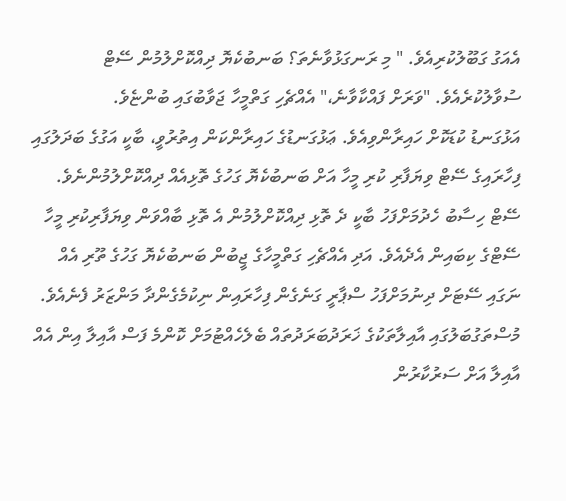އެއަގު ގަބޫލުކުރިއެވެ. " މި ރަނގަޅުވާނެތަ؟ ބަނބުކެޔޮ ދިއްކޮށްލުމުން ސޭޓް ސުވާލުކުރެއެވެ. "ވަރަށް ފައްކާވާނެ،" އެއްޗެހި ގަތްމީހާ ޖަވާބުގައި ބުންޏެވެ.
އަޅުގަނޑު ކުޑަކޮށް ހައިރާންވިއެވެ. ޢަޅުގަނޑުގެ ހައިރާންކަން އިތުރުވީ، ބާކީ އަގުގެ ބަދަލުގައި ފިހާރައިގެ ސޭޓް ވިޔަފާރި ކުރި މީހާ އަށް ބަނބުކެޔޮ ގަހުގެ ތޮޅިއެއް ދިއްކޮށްލުމުންނެވެ. ސޭޓް ހިސާބު ހެދުމަށްފަހު ބާކީ ދެ ތޮޅި ދިއްކޮށްލުމުން އެ ތޮޅި ބާއްވަން ވިޔަފާރިކުރި މީހާ ސޭޓްގެ ކިބައިން އެދެއެވެ. އަދި އެއްޗެހި ގަތްމީހާގެ ޖީބުން ބަނބުކެޔޮ ގަހުގެ ތޫރި އެއް ނަގައި ސޭޓަށް ދިނުމަށްފަހު ސްޕާރީ ގަނެގެން ފިހާރައިން ނިކުމެގެންދާ މަންޒަރު ފެނެއެވެ.
މުސްތަގުބަލުގައި އާއިލާތަކުގެ ޚަރަދުބަރަދުތައް ބެލެހެއްޓުމަށް ކޮންމެ ފަސް އާއިލާ އިން އެއް އާއިލާ އަށް ސަރުކާރުން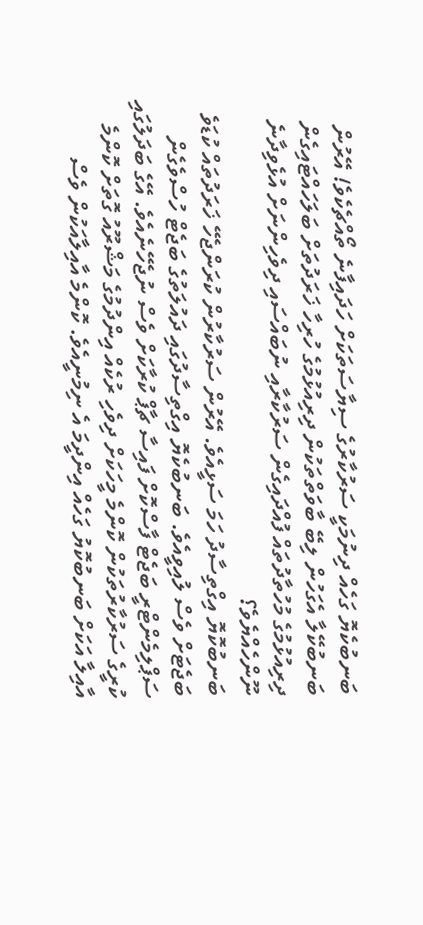ބަނބުކެޔޮ ގަހެއް ދިނުމަކީ ސަރުކާރުގެ ސިޔާސަތަކަށް ހަދައިފާނެ ތޯއްޗެކެވެ! އޭރުން ބަނބުކޭލާ އެގަހުން ލިބޭ ބާވަތްތަކުން ދިރިއުޅުމުގެ ހުރިހާ ޚަރަދުތަށް ބަލަހައްޓައިގެން ދިރިއުޅުމުގެ މުހުތާދުތައް ފުއްދައިގެން ސަރުކާރާއި ނުބައްސައި ދިވެހިންނަށް އުޅެވިދާނެ ނޫންހެއްޔެވެ؟
ބަނބުކޮޔޮ އިގްތިސާދު ހަމަ ސަޅީއެވެ. އޭރުން ސަރުކާރުން ކުރަންޖެހޭ ޚަރަދުތައް ކުޑަވެ ބަޖެޓަށް ވެސް ލުއިވީއެވެ. ބަނބުކެޔޮ އިގްތިސާދުގައި ދައުލަތުގެ ބަޖެޓް ހުސްވެގެން ސަޕްލިމެންޓްރީ ބަޖެޓް ފާސްކޮށް ފައިސާ ޗާޕް ކުރާކަށް ވެސް ނުޖެހޭނެއެވެ. އޭގެ ބަދަލުގައި ކުރީގެ ސަރުކާރުތަކުން ކޮންމެ މީހަކަށް ދިވެހި ރުކެއް އިންދުމުގެ މަޝްރޫއު ގޮތަށް ކޮންމެ އާއިލާ އަކަށް ބަނބުކޮޔު ގަހެއް އިންދީމަ އެ ނިމުނީއެވެ. ކޮންމެ އާއިލާއަކުން ވެސް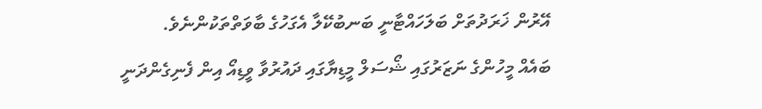އޭރުން ޚަރަދުތަށް ބަލަހައްޓާނީ ބަނބުކޭލާ އެގަހުގެ ބާވަތްތަކުންނެވެ.
ބައެއް މީހުންގެ ނަޒަރުގައި ޝޯސަލް މީޑިޔާގައި ދައުރުވާ ވީޑިއޯ އިން ފެނިގެންދަނީ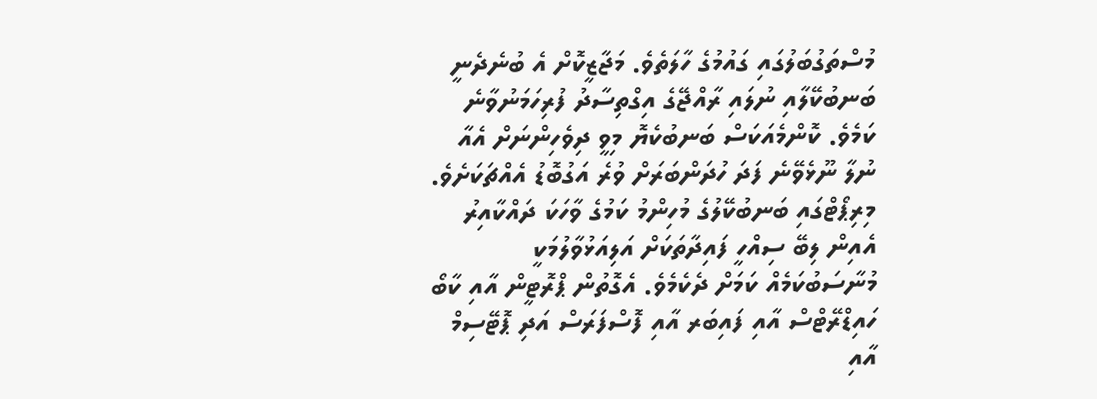މުސްތަގުބަލުގައި ގައުމުގެ ހާލަތެވެ. މަޖާޒީކޮށް އެ ބުނެދެނީ ބަނބުކޭލާއި ނުލައި ރާއްޖޭގެ އިގްތިސާދު ފުރިހަމަނުވާނެ ކަމެވެ. ކޮންމެއަކަސް ބަނބުކެޔޮ މިވީ ދިވެހިންނަށް އެއާ ނުލާ ނޫޅެވޭނެ ފަދަ ހުދަންބަރަށް ވުރެ އަގުބޮޑު އެއްޗަކަށެވެ.
މިރިޕޯޓްގައި ބަނބުކޭލުގެ މުހިންމު ކަމުގެ ވާހަކަ ދައްކާއިރު އެއިން ލިބޭ ސިއްހީ ފައިދާތަކަށް އަލިއަޅުވާލުމަކީ މުނާސަބުކަމެއް ކަމަށް ދެކެމެވެ. އެގޮތުން ޕްރޮޓީން އާއި ކާބޯ ހައިޑްރޭޓްސް އާއި ފައިބަރ އާއި ފޮސްފަރަސް އަދި ޕޮޓޭސިމް އާއި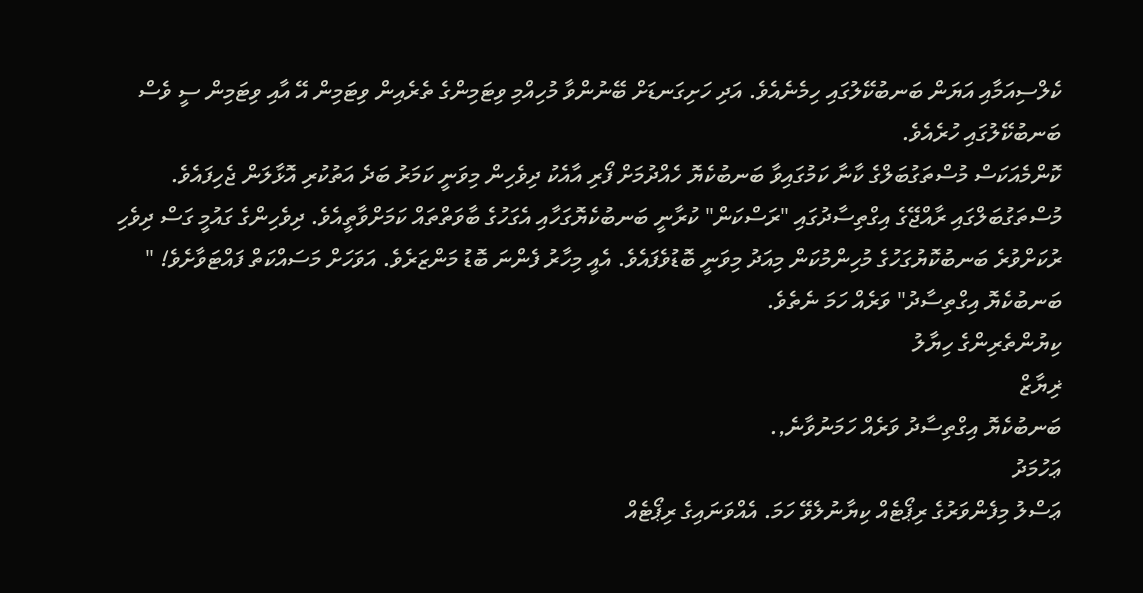ކެލްސިއަމާއި އަޔަން ބަނބުކޭލުގައި ހިމެނެއެވެ. އަދި ހަށިގަނޑަށް ބޭނުންވާ މުހިއްމި ވިޓަމިންގެ ތެރެއިން ވިޓަމިން އޭ އާއި ވިޓަމިން ސީ ވެސް ބަނބުކޭލުގައި ހުރެއެވެ.
ކޮންމެއަކަސް މުސްތަގުބަލްގެ ކާނާ ކަމުގައިވާ ބަނބުކެޔޮ ހެއްދުމަށް ފޯރި އާއެކު ދިވެހިން މިވަނީ ކަމަރު ބަދެ އަތުކުރި އޮޅާލަން ޖެހިފައެވެ. މުސްތަގުބަލްގައި ރާއްޖޭގެ އިގްތިސާދުގައި "ރަސްކަން" ކުރާނީ ބަނބުކެޔޮގަހާއި އެގަހުގެ ބާވަތްތައް ކަމަށްވާތީއެވެ. ދިވެހިންގެ ގައުމީ ގަސް ދިވެހި ރުކަށްވުރެ ބަނބުކޮޔުގަހުގެ މުހިންމުކަން މިއަދު މިވަނީ ބޮޑުވެފައެވެ. އެއީ މިހާރު ފެންނަ ބޮޑު މަންޒަރެވެ. އަވަހަށް މަސައްކަތް ފައްޓަވާށެވެ! " ބަނބުކެޔޮ އިގްތިސާދު" ވަރެއް ހަމަ ނެތެވެ.
ކިޔުންތެރިންގެ ހިޔާލު
ޜިޔާޒް
ބަނބުކެޔޮ އިގްތިސާދު ވަރެއް ހަމަނުވާނެ,.
ޢަހުމަދު
ޢަސްލު މިފެންވަރުގެ ރިޕޯޓެއް ކިޔާނުލެވޭ ހަމަ. އެއްވަނައިގެ ރިޕޯޓެއް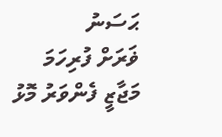ޙަސަނު
ޥަރަށް ފުރިހަމަ މަޖާޒީ ފެންވަރު މޮޅު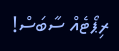ރިޕޯޓެއް ސާބަސް!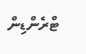ޓްރެންޑިން